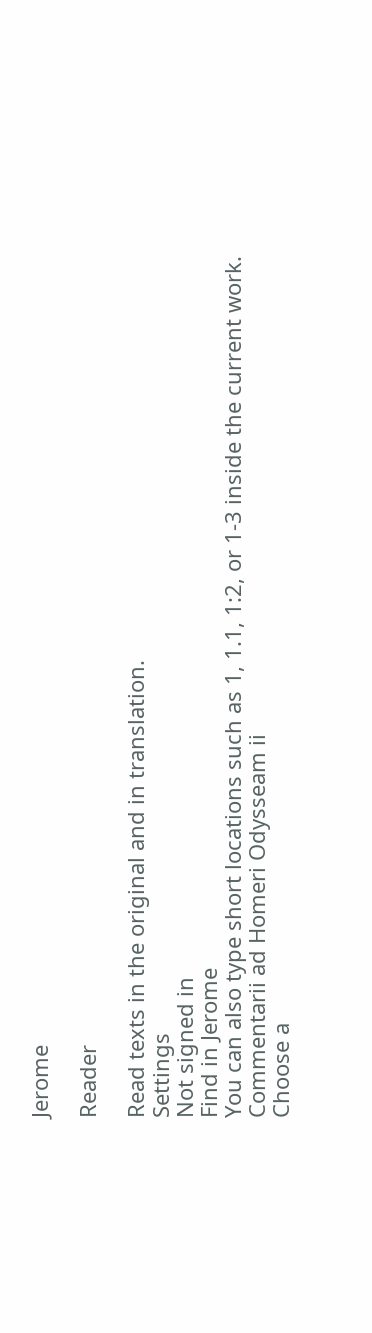Jerome

Reader

Read texts in the original and in translation.
Settings
Not signed in
Find in Jerome
You can also type short locations such as 1, 1.1, 1:2, or 1-3 inside the current work.
Commentarii ad Homeri Odysseam ii
Choose a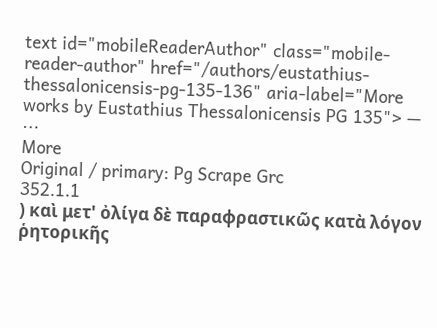text id="mobileReaderAuthor" class="mobile-reader-author" href="/authors/eustathius-thessalonicensis-pg-135-136" aria-label="More works by Eustathius Thessalonicensis PG 135"> —
⋯
More
Original / primary: Pg Scrape Grc
352.1.1
) καὶ μετ' ὀλίγα δὲ παραφραστικῶς κατὰ λόγον ῥητορικῆς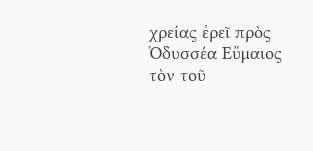χρείας ἐρεῖ πρὸς Ὀδυσσέα Εὔμαιος τὸν τοῦ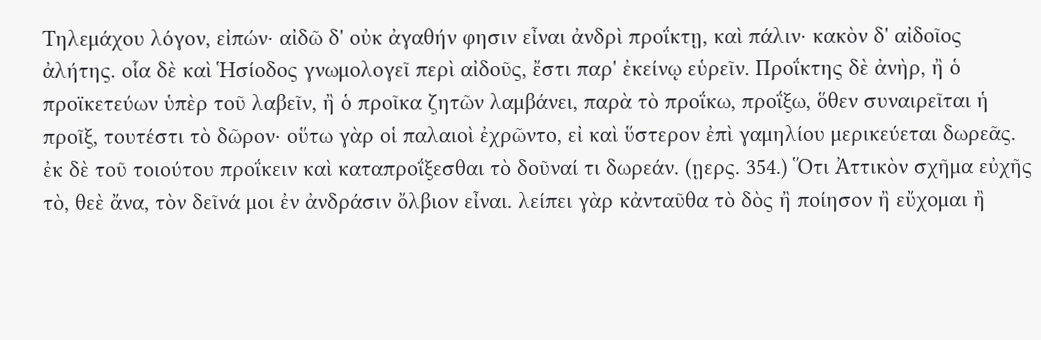Τηλεμάχου λόγον, εἰπών· αἰδῶ δ' οὐκ ἀγαθήν φησιν εἶναι ἀνδρὶ προΐκτῃ, καὶ πάλιν· κακὸν δ' αἰδοῖος ἀλήτης. οἷα δὲ καὶ Ἡσίοδος γνωμολογεῖ περὶ αἰδοῦς, ἔστι παρ' ἐκείνῳ εὑρεῖν. Προΐκτης δὲ ἀνὴρ, ἢ ὁ προϊκετεύων ὑπὲρ τοῦ λαβεῖν, ἢ ὁ προῖκα ζητῶν λαμβάνει, παρὰ τὸ προΐκω, προΐξω, ὅθεν συναιρεῖται ἡ προῖξ, τουτέστι τὸ δῶρον· οὕτω γὰρ οἱ παλαιοὶ ἐχρῶντο, εἰ καὶ ὕστερον ἐπὶ γαμηλίου μερικεύεται δωρεᾶς. ἐκ δὲ τοῦ τοιούτου προΐκειν καὶ καταπροΐξεσθαι τὸ δοῦναί τι δωρεάν. (ῃερς. 354.) Ὅτι Ἀττικὸν σχῆμα εὐχῆς τὸ, θεὲ ἄνα, τὸν δεῖνά μοι ἐν ἀνδράσιν ὄλβιον εἶναι. λείπει γὰρ κἀνταῦθα τὸ δὸς ἢ ποίησον ἢ εὔχομαι ἢ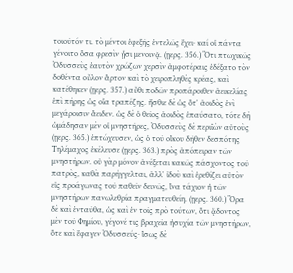τοιοῦτόν τι. τὸ μέντοι ἐφεξῆς ἐντελῶς ἔχει· καί οἱ πάντα γένοιτο ὅσα φρεσὶν ᾗσι μενοινᾷ. (ῃερς. 356.) Ὅτι πτωχικῶς Ὀδυσσεὺς ἑαυτὸν χρώζων χερσὶν ἀμφοτέραις ἐδέξατο τὸν δοθέντα οὖλον ἄρτον καὶ τὸ χειροπληθὲς κρέας, καὶ κατέθηκεν (ῃερς. 357.) αὖθι ποδῶν προπάροιθεν ἀεικελίας ἐπὶ πήρης ὡς οἷα τραπέζης. ἤσθιε δὲ ὡς ὅτ' ἀοιδὸς ἐνὶ μεγάροισιν ἄειδεν. ὡς δὲ ὁ θεῖος ἀοιδὸς ἐπαύσατο, τότε δὴ ὡμάδησαν μὲν οἱ μνηστῆρες, Ὀδυσσεὺς δὲ περιϊὼν αὐτοὺς (ῃερς. 365.) ἐπτώχευσεν, ὡς ὁ τοῦ οἴκου δῆθεν δεσπότης Τηλέμαχος ἐκέλευσε (ῃερς. 363.) πρὸς ἀπόπειραν τῶν μνηστήρων. οὐ γὰρ μόνον ἀνέξεται κακῶς πάσχοντος τοῦ πατρὸς, καθὰ παρήγγελται, ἀλλ' ἰδοὺ καὶ ἐρεθίζει αὐτὸν εἰς προάγωνας τοῦ παθεῖν δεινῶς, ἵνα τάχιον ἡ τῶν μνηστήρων πανωλεθρία πραγματευθείη. (ῃερς. 360.) Ὅρα δὲ καὶ ἐνταῦθα, ὡς καὶ ἐν τοῖς πρὸ τούτων, ὅτι ᾄδοντος μὲν τοῦ Φημίου, γέγονέ τις βραχεῖα ἡσυχία τῶν μνηστήρων, ὅτε καὶ ἔφαγεν Ὀδυσσεύς· ἴσως δὲ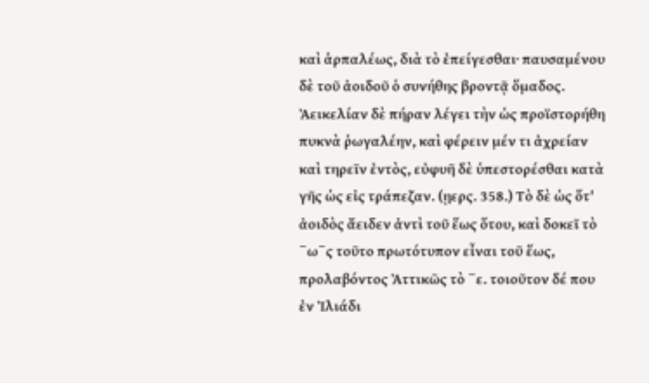καὶ ἁρπαλέως, διὰ τὸ ἐπείγεσθαι· παυσαμένου δὲ τοῦ ἀοιδοῦ ὁ συνήθης βροντᾷ ὅμαδος. Ἀεικελίαν δὲ πήραν λέγει τὴν ὡς προϊστορήθη πυκνὰ ῥωγαλέην, καὶ φέρειν μέν τι ἀχρείαν καὶ τηρεῖν ἐντὸς, εὐφυῆ δὲ ὑπεστορέσθαι κατὰ γῆς ὡς εἰς τράπεζαν. (ῃερς. 358.) Τὸ δὲ ὡς ὅτ' ἀοιδὸς ἄειδεν ἀντὶ τοῦ ἕως ὅτου, καὶ δοκεῖ τὸ ˉωˉς τοῦτο πρωτότυπον εἶναι τοῦ ἕως, προλαβόντος Ἀττικῶς τὸ ˉε. τοιοῦτον δέ που ἐν Ἰλιάδι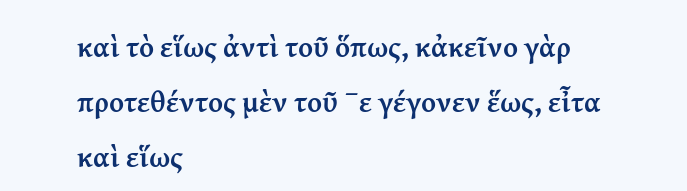καὶ τὸ εἵως ἀντὶ τοῦ ὅπως, κἀκεῖνο γὰρ προτεθέντος μὲν τοῦ ˉε γέγονεν ἕως, εἶτα καὶ εἵως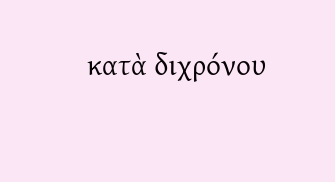κατὰ διχρόνου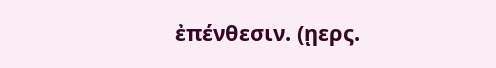ἐπένθεσιν. (ῃερς.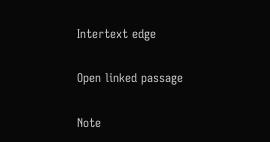Intertext edge

Open linked passage

Note